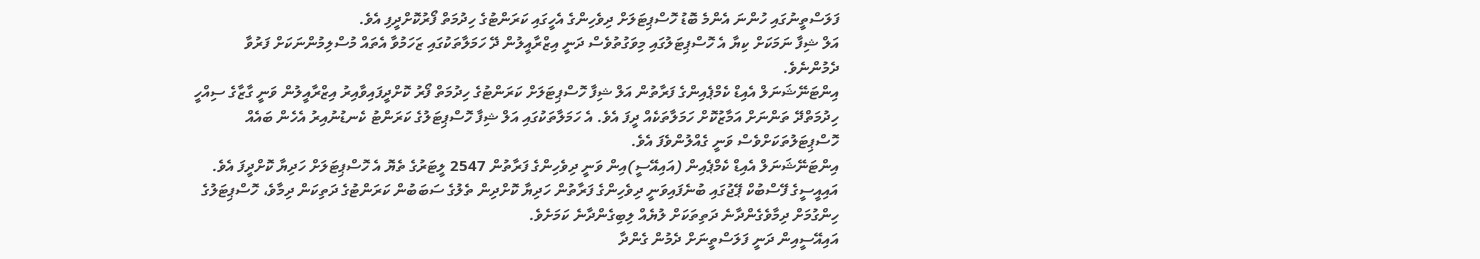ފަލަސްތީނުގައި ހުންނަ އެންމެ ބޮޑު ހޮސްޕިޓަލަށް ދިވެހިންގެ އެހީގައި ކަރަންޓުގެ ހިދުމަތް ފޯރުކޮށްދީފި އެވެ.
އަލް ޝިފާ ނަމަކަށް ކިޔާ އެ ހޮސްޕިޓަލުގައި މިވަގުތުވެސް ދަނީ އިޒްރާއީލުން ދޭ ހަމަލާތަކުގައި ޒަހަމުވާ އެތައް މުސްލިމުންނަކަށް ފަރުވާ ދެމުންނެވެ.
އިންޓަނޭޝަނަލް އެއިޑް ކެމްޕެއިންގެ ފަރާތުން އަލް ޝިފާ ހޮސްޕިޓަލަށް ކަރަންޓުގެ ހިދުމަތް ފޯރު ކޮށްދީފައިވާއިރު އިޒްރާއީލުން ވަނީ ގާޒާގެ ސިއްހީ ހިދުމަތްދޭ ތަންނަށް އަމާޒުކޮށް ހަމަލާތަކެއް ދީފަ އެވެ. އެ ހަމަލާތަކުގައި އަލް ޝިފާ ހޮސްޕިޓަލުގެ ކަރަންޓު ކެނޑުނުއިރު އެހެން ބައެއް ހޮސްޕިޓަލުތަކަށްވެސް ވަނީ ގެއްލުންވެފަ އެވެ.
އިންޓަނޭޝަނަލް އެއިޑް ކެމްޕެއިން (އައިއޭސީ)އިން ވަނީ ދިވެހިންގެ ފަރާތުން 2547 ލީޓަރުގެ ތެޔޮ އެ ހޮސްޕިޓަލަށް ހަދިޔާ ކޮށްދީފަ އެވެ. އައިއީސީގެ ފޭސްބުކް ޕޭޖުގައި ބުނެފައިވަނީ ދިވެހިންގެ ފަރާތުން ހަދިޔާ ކޮށްދިން ތެލުގެ ސަބަބުން ކަރަންޓުގެ ދަތިކަން ދިމާވެ، ހޮސްޕިޓަލުގެ ހިންގުމަށް ދިމާވެގެންދާނެ ދަތިތަކަށް ލުޔެއް ލިބިގެންދާނެ ކަމަށެވެ.
އައިއޭސީއިން ދަނީ ފަލަސްތީނަށް ދެމުން ގެންދާ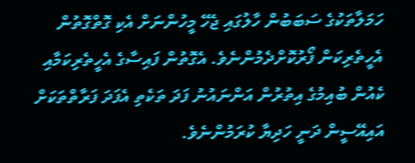ހަމަލާތަކުގެ ސަބަބުން ހާލުގައި ޖެހޭ މީހުންނަށް އެކި ގޮތްގޮތުން އެހީތެރިކަން ފޯރުކޮށްދެމުންނެވެ. އެގޮތުން ފައިސާގެ އެހީތެރިކަމާއި ކެއުން ބުއިމުގެ އިތުރުން އަންނައުނު ފަދަ ތަކެތި އެފަދަ ފަރާތްތަކަށް އައިއޭސީން ދަނީ ހަދިޔާ ކުރަމުންނެވެ.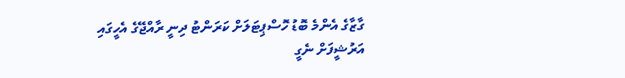ގާޒާގެ އެންމެ ބޮޑު ހޮސްޕިޓަލަށް ކަރަންޓު ދިނީ ރާއްޖޭގެ އެހީގައި
އަރުޝީފަށް ނެގީ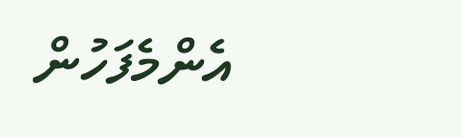އެންމެފަހުން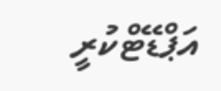އަޕްޑޭޓްކުރީ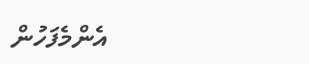އެންމެފަހުން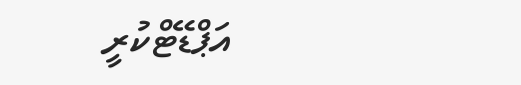އަޕްޑޭޓްކުރީ